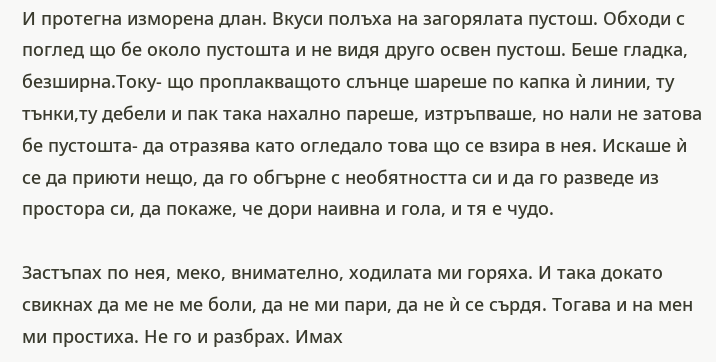И протегна изморена длан. Вкуси полъха на загорялата пустош. Обходи с поглед що бе около пустошта и не видя друго освен пустош. Беше гладка, безширна.Току- що проплакващото слънце шареше по капка ѝ линии, ту тънки,ту дебели и пак така нахално пареше, изтръпваше, но нали не затова бе пустошта- да отразява като огледало това що се взира в нея. Искаше ѝ се да приюти нещо, да го обгърне с необятността си и да го разведе из простора си, да покаже, че дори наивна и гола, и тя е чудо.

Застъпах по нея, меко, внимателно, ходилата ми горяха. И така докато свикнах да ме не ме боли, да не ми пари, да не ѝ се сърдя. Тогава и на мен ми простиха. Не го и разбрах. Имах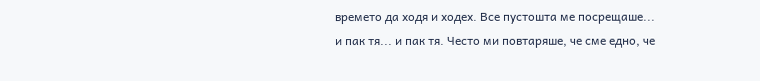времето да ходя и ходех. Все пустошта ме посрещаше... и пак тя... и пак тя. Често ми повтаряше, че сме едно, че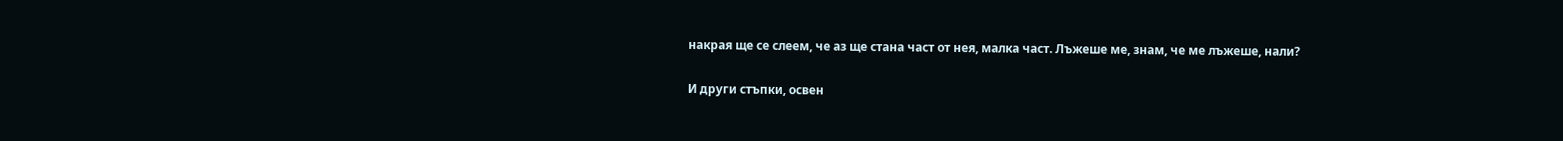накрая ще се слеем, че аз ще стана част от нея, малка част. Лъжеше ме, знам, че ме лъжеше, нали?

И други стъпки, освен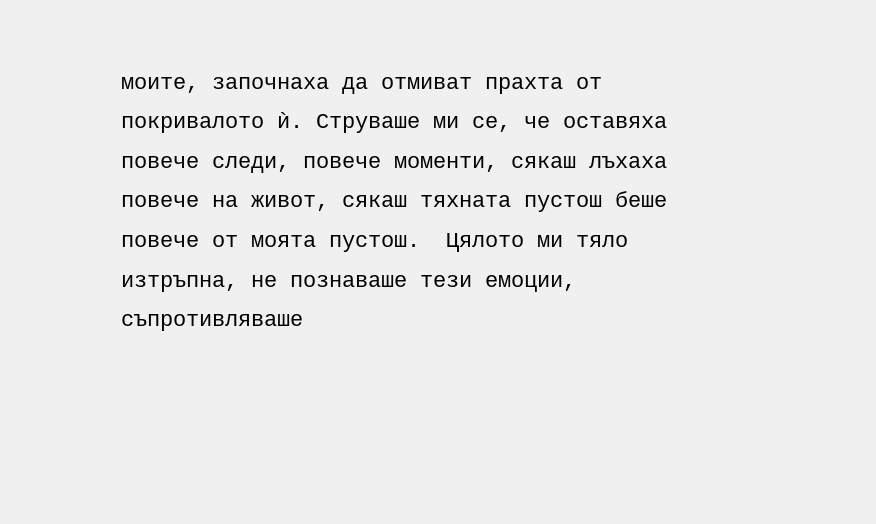моите, започнаха да отмиват прахта от покривалото ѝ. Струваше ми се, че оставяха повече следи, повече моменти, сякаш лъхаха повече на живот, сякаш тяхната пустош беше повече от моята пустош.  Цялото ми тяло изтръпна, не познаваше тези емоции, съпротивляваше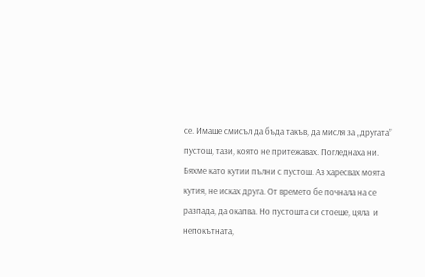се. Имаше смисъл да бъда такъв, да мисля за „другата” пустош, тази, която не притежавах. Погледнаха ни. Бяхме като кутии пълни с пустош. Аз харесвах моята кутия, не исках друга. От времето бе почнала на се разпада, да окапва. Но пустошта си стоеше, цяла  и непокътната,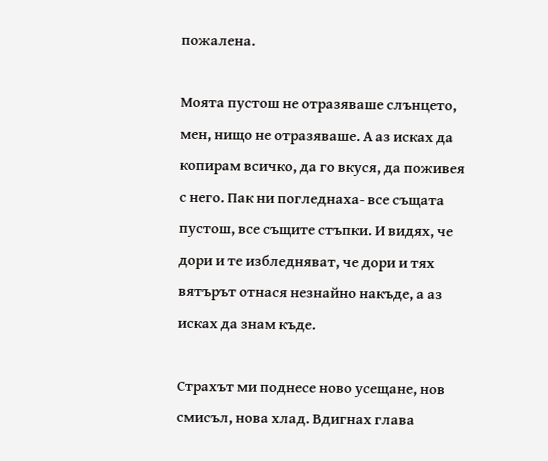пожалена.

Моята пустош не отразяваше слънцето, мен, нищо не отразяваше. А аз исках да копирам всичко, да го вкуся, да поживея с него. Пак ни погледнаха- все същата пустош, все същите стъпки. И видях, че дори и те избледняват, че дори и тях вятърът отнася незнайно накъде, а аз исках да знам къде.

Страхът ми поднесе ново усещане, нов смисъл, нова хлад. Вдигнах глава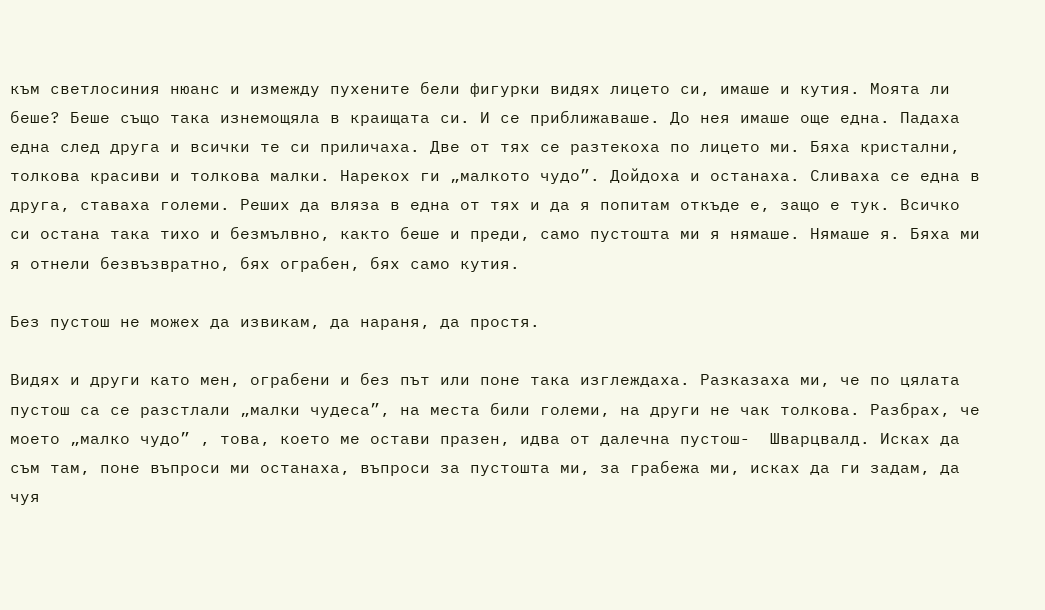към светлосиния нюанс и измежду пухените бели фигурки видях лицето си, имаше и кутия. Моята ли беше? Беше също така изнемощяла в краищата си. И се приближаваше. До нея имаше още една. Падаха една след друга и всички те си приличаха. Две от тях се разтекоха по лицето ми. Бяха кристални, толкова красиви и толкова малки. Нарекох ги „малкото чудо”. Дойдоха и останаха. Сливаха се една в друга, ставаха големи. Реших да вляза в една от тях и да я попитам откъде е, защо е тук. Всичко си остана така тихо и безмълвно, както беше и преди, само пустошта ми я нямаше. Нямаше я. Бяха ми я отнели безвъзвратно, бях ограбен, бях само кутия.

Без пустош не можех да извикам, да нараня, да простя.

Видях и други като мен, ограбени и без път или поне така изглеждаха. Разказаха ми, че по цялата пустош са се разстлали „малки чудеса”, на места били големи, на други не чак толкова. Разбрах, че  моето „малко чудо” , това, което ме остави празен, идва от далечна пустош-  Шварцвалд. Исках да съм там, поне въпроси ми останаха, въпроси за пустошта ми, за грабежа ми, исках да ги задам, да чуя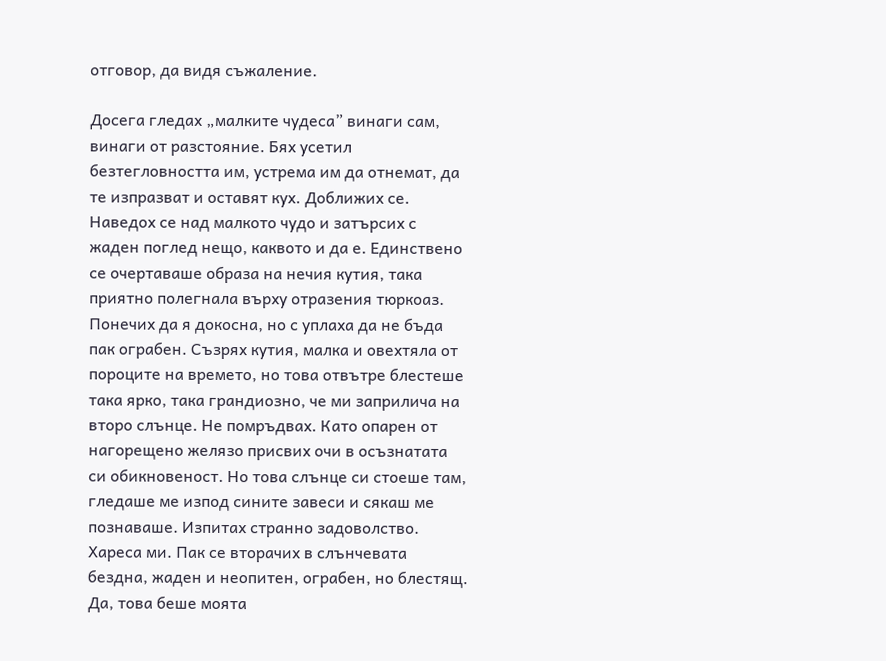отговор, да видя съжаление.

Досега гледах „малките чудеса” винаги сам, винаги от разстояние. Бях усетил безтегловността им, устрема им да отнемат, да те изпразват и оставят кух. Доближих се. Наведох се над малкото чудо и затърсих с жаден поглед нещо, каквото и да е. Единствено се очертаваше образа на нечия кутия, така приятно полегнала върху отразения тюркоаз. Понечих да я докосна, но с уплаха да не бъда пак ограбен. Съзрях кутия, малка и овехтяла от пороците на времето, но това отвътре блестеше така ярко, така грандиозно, че ми заприлича на второ слънце. Не помръдвах. Като опарен от нагорещено желязо присвих очи в осъзнатата си обикновеност. Но това слънце си стоеше там, гледаше ме изпод сините завеси и сякаш ме познаваше. Изпитах странно задоволство. Хареса ми. Пак се вторачих в слънчевата бездна, жаден и неопитен, ограбен, но блестящ. Да, това беше моята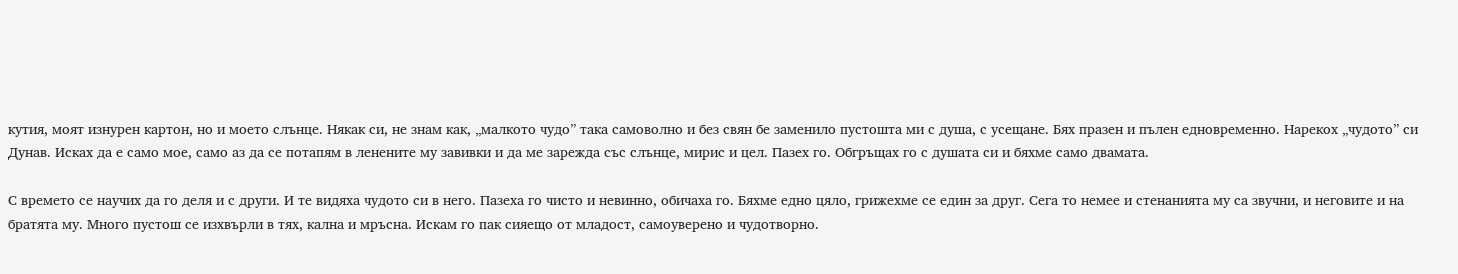кутия, моят изнурен картон, но и моето слънце. Някак си, не знам как, „малкото чудо” така самоволно и без свян бе заменило пустошта ми с душа, с усещане. Бях празен и пълен едновременно. Нарекох „чудото” си Дунав. Исках да е само мое, само аз да се потапям в ленените му завивки и да ме зарежда със слънце, мирис и цел. Пазех го. Обгръщах го с душата си и бяхме само двамата.

С времето се научих да го деля и с други. И те видяха чудото си в него. Пазеха го чисто и невинно, обичаха го. Бяхме едно цяло, грижехме се един за друг. Сега то немее и стенанията му са звучни, и неговите и на братята му. Много пустош се изхвърли в тях, кална и мръсна. Искам го пак сияещо от младост, самоуверено и чудотворно.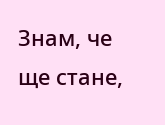Знам, че ще стане,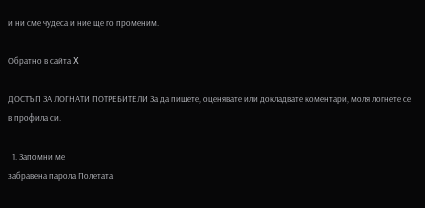и ни сме чудеса и ние ще го променим.

Обратно в сайта X

ДОСТЪП ЗА ЛОГНАТИ ПОТРЕБИТЕЛИ За да пишете, оценявате или докладвате коментари, моля логнете се в профила си.

  1. Запомни ме
забравена парола Полетата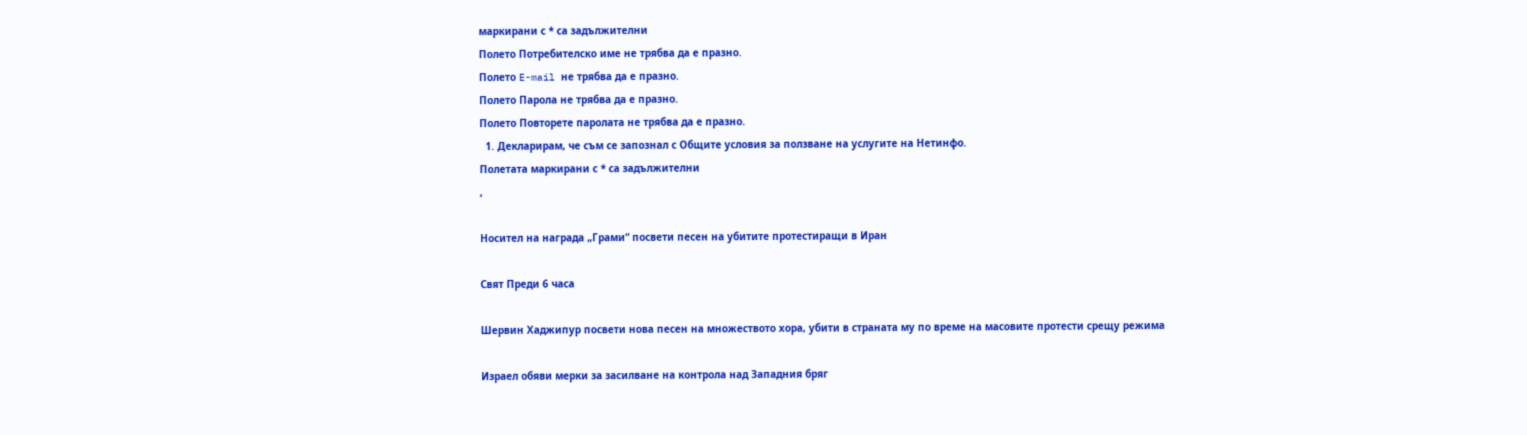маркирани с * са задължителни
Полето Потребителско име не трябва да е празно.
Полето E-mail не трябва да е празно.
Полето Парола не трябва да е празно.
Полето Повторете паролата не трябва да е празно.
  1. Декларирам, че съм се запознал с Общите условия за ползване на услугите на Нетинфо.
Полетата маркирани с * са задължителни
,

Носител на награда „Грами“ посвети песен на убитите протестиращи в Иран

Свят Преди 6 часа

Шервин Хаджипур посвети нова песен на множеството хора, убити в страната му по време на масовите протести срещу режима

Израел обяви мерки за засилване на контрола над Западния бряг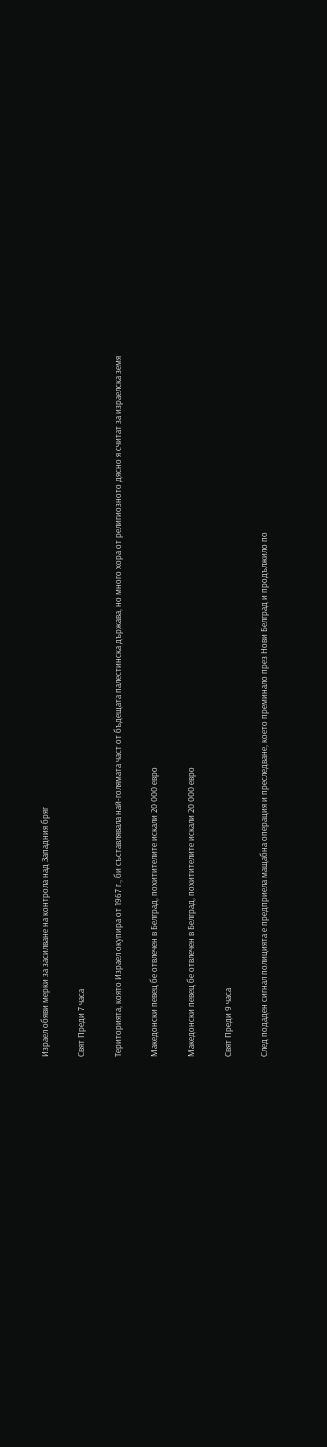Израел обяви мерки за засилване на контрола над Западния бряг

Свят Преди 7 часа

Територията, която Израел окупира от 1967 г., би съставлявала най-голямата част от бъдещата палестинска държава, но много хора от религиозното дясно я считат за израелска земя

Македонски певец бе отвлечен в Белград, похитителите искали 20 000 евро

Македонски певец бе отвлечен в Белград, похитителите искали 20 000 евро

Свят Преди 9 часа

След подаден сигнал полицията е предприела мащабна операция и преследване, което преминало през Нови Белград и продължило по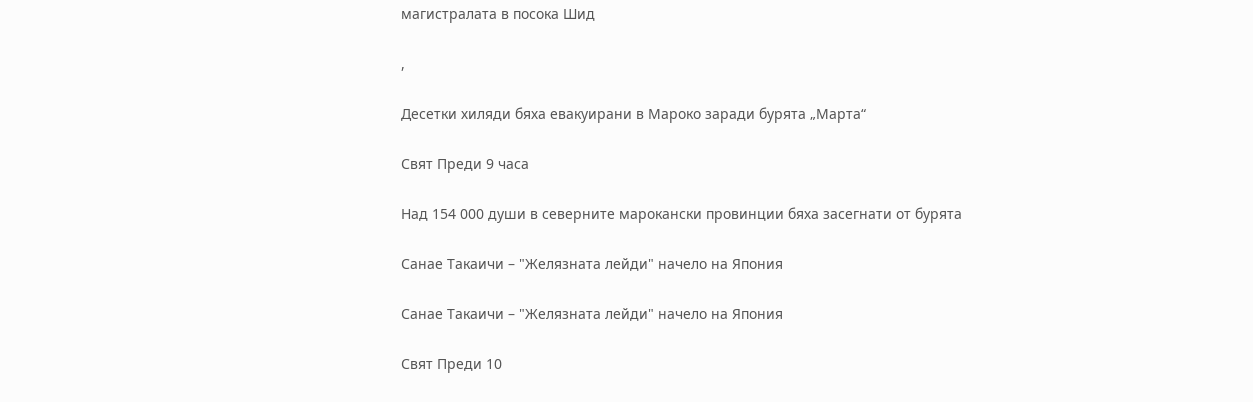магистралата в посока Шид

,

Десетки хиляди бяха евакуирани в Мароко заради бурята „Марта“

Свят Преди 9 часа

Над 154 000 души в северните марокански провинции бяха засегнати от бурята

Санае Такаичи – "Желязната лейди" начело на Япония

Санае Такаичи – "Желязната лейди" начело на Япония

Свят Преди 10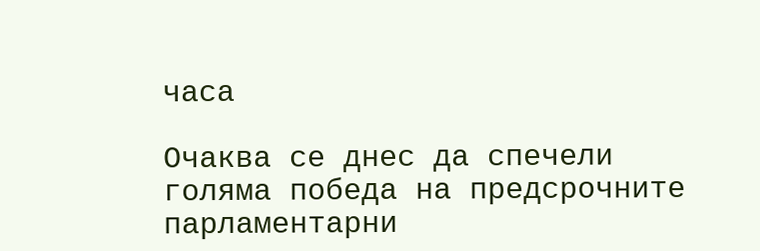часа

Очаква се днес да спечели голяма победа на предсрочните парламентарни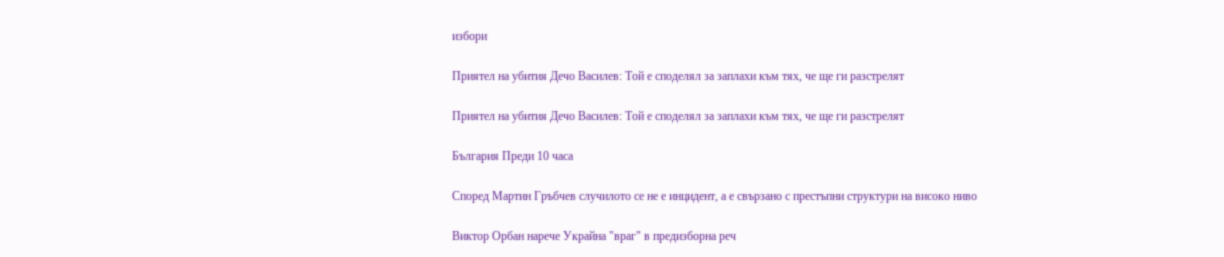избори

Приятел на убития Дечо Василев: Той е споделял за заплахи към тях, че ще ги разстрелят

Приятел на убития Дечо Василев: Той е споделял за заплахи към тях, че ще ги разстрелят

България Преди 10 часа

Според Мартин Гръбчев случилото се не е инцидент, а е свързано с престъпни структури на високо ниво

Виктор Орбан нарече Украйна "враг" в предизборна реч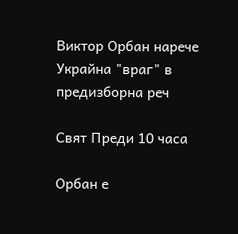Виктор Орбан нарече Украйна "враг" в предизборна реч

Свят Преди 10 часа

Орбан е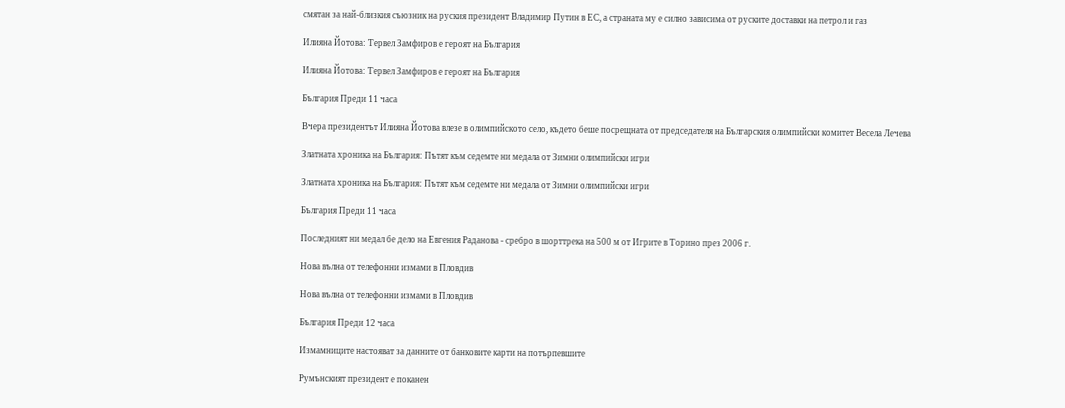смятан за най-близкия съюзник на руския президент Владимир Путин в ЕС, а страната му е силно зависима от руските доставки на петрол и газ

Илияна Йотова: Тервел Замфиров е героят на България

Илияна Йотова: Тервел Замфиров е героят на България

България Преди 11 часа

Вчера президентът Илияна Йотова влезе в олимпийското село, където беше посрещната от председателя на Българския олимпийски комитет Весела Лечева

Златната хроника на България: Пътят към седемте ни медала от Зимни олимпийски игри

Златната хроника на България: Пътят към седемте ни медала от Зимни олимпийски игри

България Преди 11 часа

Последният ни медал бе дело на Евгения Раданова - сребро в шорттрека на 500 м от Игрите в Торино през 2006 г.

Нова вълна от телефонни измами в Пловдив

Нова вълна от телефонни измами в Пловдив

България Преди 12 часа

Измамниците настояват за данните от банковите карти на потърпевшите

Румънският президент е поканен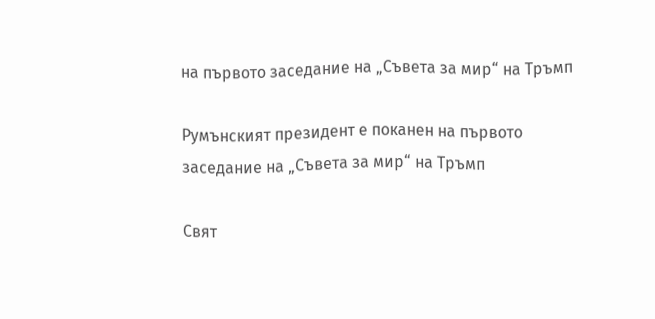на първото заседание на „Съвета за мир“ на Тръмп

Румънският президент е поканен на първото заседание на „Съвета за мир“ на Тръмп

Свят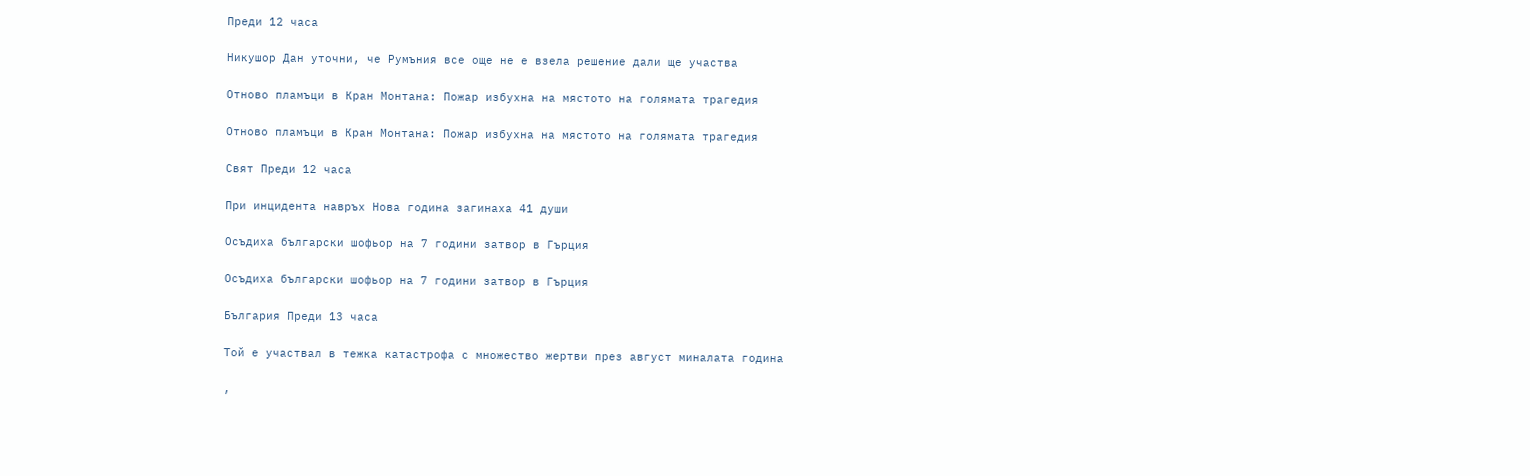Преди 12 часа

Никушор Дан уточни, че Румъния все още не е взела решение дали ще участва

Отново пламъци в Кран Монтана: Пожар избухна на мястото на голямата трагедия

Отново пламъци в Кран Монтана: Пожар избухна на мястото на голямата трагедия

Свят Преди 12 часа

При инцидента навръх Нова година загинаха 41 души

Осъдиха български шофьор на 7 години затвор в Гърция

Осъдиха български шофьор на 7 години затвор в Гърция

България Преди 13 часа

Той е участвал в тежка катастрофа с множество жертви през август миналата година

,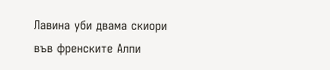Лавина уби двама скиори във френските Алпи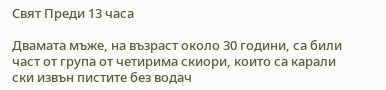Свят Преди 13 часа

Двамата мъже, на възраст около 30 години, са били част от група от четирима скиори, които са карали ски извън пистите без водач